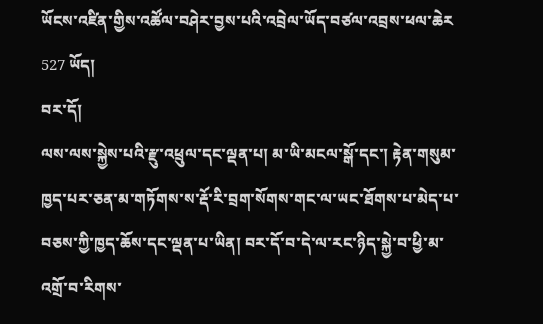ཡོངས་འཛིན་གྱིས་འཚོལ་བཤེར་བྱས་པའི་འབྲེལ་ཡོད་བཙལ་འབྲས་ཕལ་ཆེར 527 ཡོད།
བར་དོ།
ལས་ལས་སྐྱེས་པའི་རྫུ་འཕྲུལ་དང་ལྡན་པ། མ་ཡི་མངལ་སྒོ་དང་། རྟེན་གསུམ་ཁྱད་པར་ཅན་མ་གཏོགས་ས་རྡོ་རི་བྲག་སོགས་གང་ལ་ཡང་ཐོགས་པ་མེད་པ་བཅས་ཀྱི་ཁྱད་ཆོས་དང་ལྡན་པ་ཡིན། བར་དོ་བ་དེ་ལ་རང་ཉིད་སྐྱེ་བ་ཕྱི་མ་འགྲོ་བ་རིགས་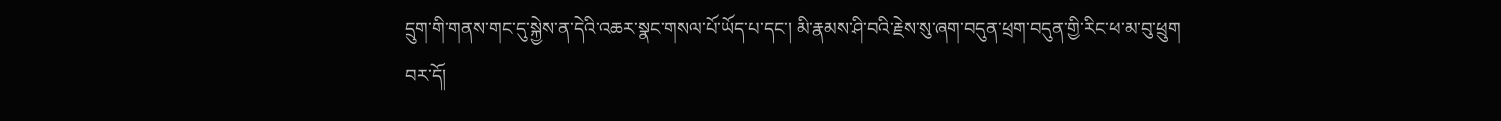དྲུག་གི་གནས་གང་དུ་སྐྱེས་ན་དེའི་འཆར་སྣང་གསལ་པོ་ཡོད་པ་དང་། མི་རྣམས་ཤི་བའི་རྗེས་སུ་ཞག་བདུན་ཕྲག་བདུན་གྱི་རིང་ཕ་མ་བུ་ཕྲུག
བར་དོ།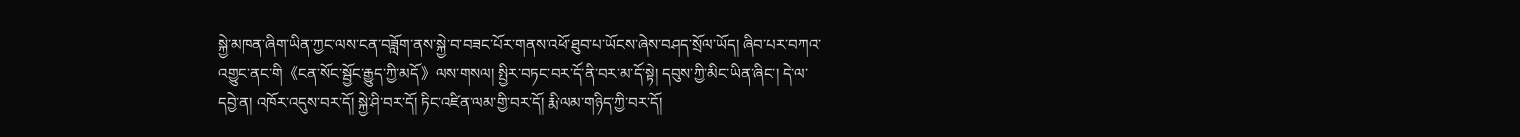སྐྱེ་མཁན་ཞིག་ཡིན་ཀྱང་ལས་ངན་བཟློག་ནས་སྐྱེ་བ་བཟང་པོར་གནས་འཕོ་ཐུབ་པ་ཡོངས་ཞེས་བཤད་སྲོལ་ཡོད། ཞིབ་པར་བཀའ་འགྱུང་ནང་གི《ངན་སོང་སྦྱོང་རྒྱུད་ཀྱི་མདོ》ལས་གསལ། སྤྱིར་བཏང་བར་དོ་ནི་བར་མ་དོ་སྟེ། དབུས་ཀྱི་མིང་ཡིན་ཞིང་། དེ་ལ་དབྱེ་ན། འཁོར་འདུས་བར་དོ། སྐྱེ་ཤི་བར་དོ། ཏིང་འཛིན་ལམ་གྱི་བར་དོ། རྨི་ལམ་གཉིད་ཀྱི་བར་དོ།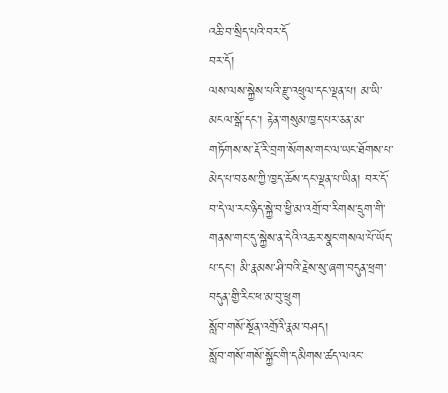འཆི་བ་སྲིད་པའི་བར་དོ
བར་དོ།
ལས་ལས་སྐྱེས་པའི་རྫུ་འཕྲུལ་དང་ལྡན་པ། མ་ཡི་མངལ་སྒོ་དང་། རྟེན་གསུམ་ཁྱད་པར་ཅན་མ་གཏོགས་ས་རྡོ་རི་བྲག་སོགས་གང་ལ་ཡང་ཐོགས་པ་མེད་པ་བཅས་ཀྱི་ཁྱད་ཆོས་དང་ལྡན་པ་ཡིན། བར་དོ་བ་དེ་ལ་རང་ཉིད་སྐྱེ་བ་ཕྱི་མ་འགྲོ་བ་རིགས་དྲུག་གི་གནས་གང་དུ་སྐྱེས་ན་དེའི་འཆར་སྣང་གསལ་པོ་ཡོད་པ་དང་། མི་རྣམས་ཤི་བའི་རྗེས་སུ་ཞག་བདུན་ཕྲག་བདུན་གྱི་རིང་ཕ་མ་བུ་ཕྲུག
སློབ་གསོ་སྔོན་འགྲོའི་རྣམ་བཤད།
སློབ་གསོ་གསོ་སྐྱོང་གི་དམིགས་ཚད་ལའང་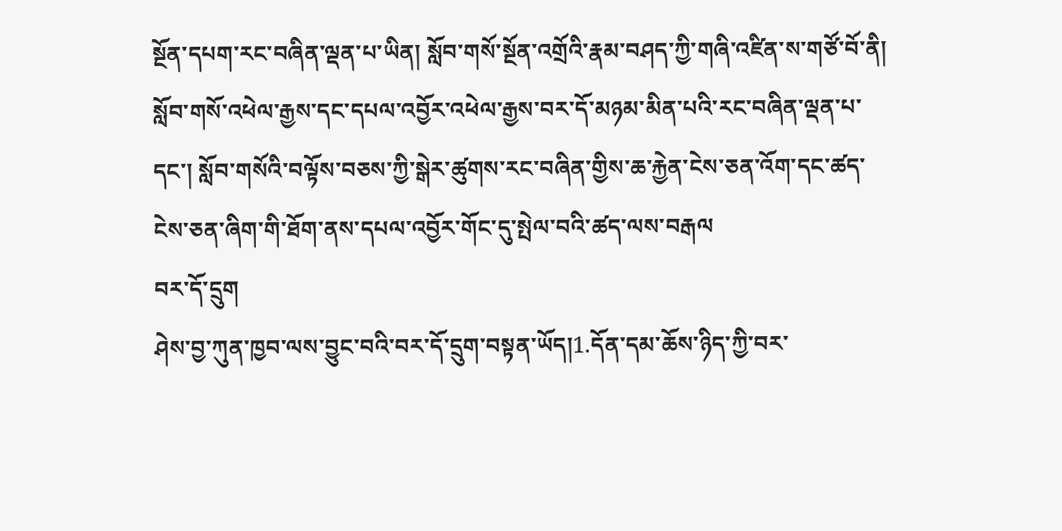སྔོན་དཔག་རང་བཞིན་ལྡན་པ་ཡིན། སློབ་གསོ་སྔོན་འགྲོའི་རྣམ་བཤད་ཀྱི་གཞི་འཛིན་ས་གཙོ་བོ་ནི། སློབ་གསོ་འཕེལ་རྒྱས་དང་དཔལ་འབྱོར་འཕེལ་རྒྱས་བར་དོ་མཉམ་མིན་པའི་རང་བཞིན་ལྡན་པ་དང་། སློབ་གསོའི་བལྟོས་བཅས་ཀྱི་སྒེར་ཚུགས་རང་བཞིན་གྱིས་ཆ་རྐྱེན་ངེས་ཅན་འོག་དང་ཚད་ངེས་ཅན་ཞིག་གི་ཐོག་ནས་དཔལ་འབྱོར་གོང་དུ་སྤེལ་བའི་ཚད་ལས་བརྒལ
བར་དོ་དྲུག
ཤེས་བྱ་ཀུན་ཁྱབ་ལས་བྱུང་བའི་བར་དོ་དྲུག་བསྟན་ཡོད།1.དོན་དམ་ཆོས་ཉིད་ཀྱི་བར་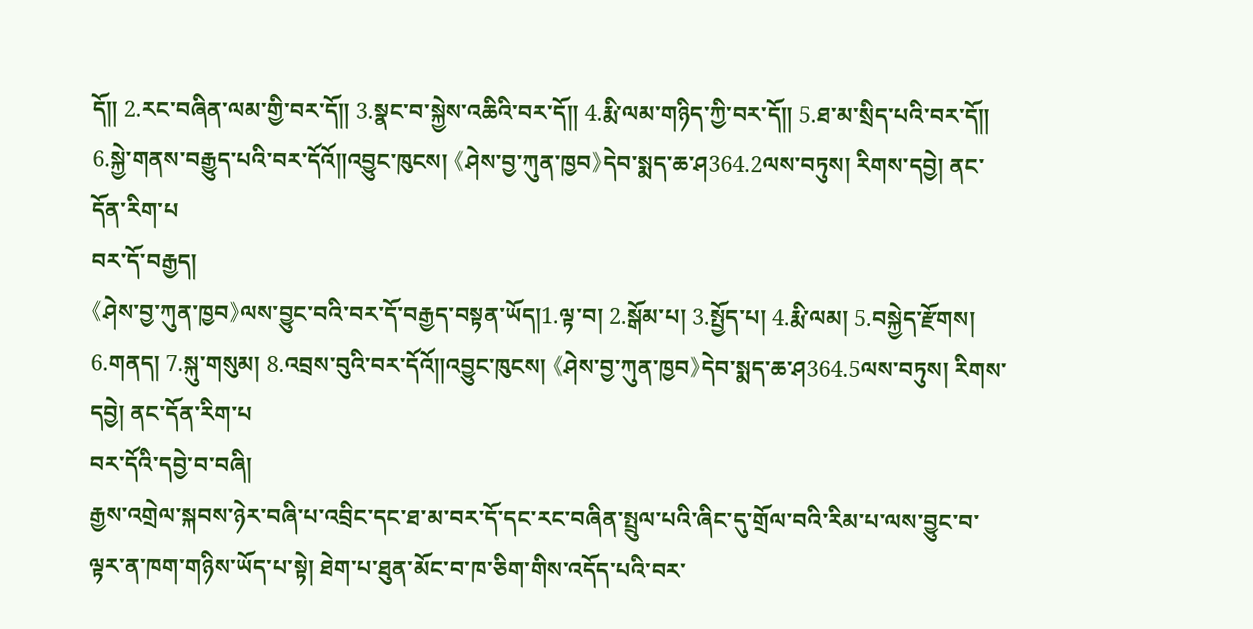དོ༎ 2.རང་བཞིན་ལམ་གྱི་བར་དོ༎ 3.སྣང་བ་སྐྱེས་འཆིའི་བར་དོ༎ 4.རྨི་ལམ་གཉིད་ཀྱི་བར་དོ༎ 5.ཐ་མ་སྲིད་པའི་བར་དོ༎ 6.སྐྱེ་གནས་བརྒྱུད་པའི་བར་དོའོ༎འབྱུང་ཁུངས། 《ཤེས་བྱ་ཀུན་ཁྱབ》དེབ་སྨད་ཆ་ཤ364.2ལས་བཏུས། རིགས་དབྱེ། ནང་དོན་རིག་པ
བར་དོ་བརྒྱད།
《ཤེས་བྱ་ཀུན་ཁྱབ》ལས་བྱུང་བའི་བར་དོ་བརྒྱད་བསྟན་ཡོད།1.ལྟ་བ། 2.སྒོམ་པ། 3.སྤྱོད་པ། 4.རྨི་ལམ། 5.བསྐྱེད་རྫོགས། 6.གནད། 7.སྐུ་གསུམ། 8.འབྲས་བུའི་བར་དོའོ༎འབྱུང་ཁུངས། 《ཤེས་བྱ་ཀུན་ཁྱབ》དེབ་སྨད་ཆ་ཤ364.5ལས་བཏུས། རིགས་དབྱེ། ནང་དོན་རིག་པ
བར་དོའི་དབྱེ་བ་བཞི།
རྒྱས་འགྲེལ་སྐབས་ཉེར་བཞི་པ་འབྲིང་དང་ཐ་མ་བར་དོ་དང་རང་བཞིན་སྤྲུལ་པའི་ཞིང་དུ་གྲོལ་བའི་རིམ་པ་ལས་བྱུང་བ་ལྟར་ན་ཁག་གཉིས་ཡོད་པ་སྟེ། ཐེག་པ་ཐུན་མོང་བ་ཁ་ཅིག་གིས་འདོད་པའི་བར་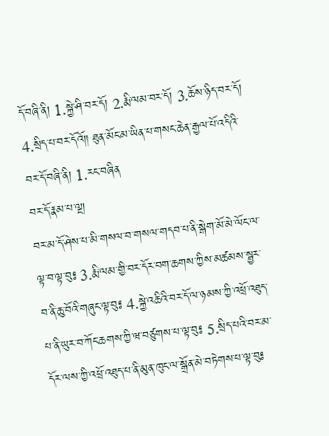དོ་བཞི་ནི། 1.སྐྱེ་ཤི་བར་དོ། 2.རྨི་ལམ་བར་དོ། 3.ཆོས་ཉིད་བར་དོ། 4.སྲིད་པ་བར་དོའོ༎ ཐུན་མོང་མ་ཡིན་པ་གསང་ཆེན་རྒྱལ་པོ་འདིའི་བར་དོ་བཞི་ནི། 1.རང་བཞིན
བར་དོ་རྣམ་པ་ལྔ།
བར་མ་དོ་ཤེས་པ་མི་གསལ་བ་གསལ་གདབ་པ་ནི་སྒེག་མོ་མེ་ལོང་ལ་ལྟ་བ་ལྟ་བུ༔ 3.རྨི་ལམ་གྱི་བར་དོར་བག་ཆགས་ཀྱིས་མཚམས་སྦྱར་བ་ནི་ཆུ་བོའི་གཞུང་ལྟ་བུ༔ 4.སྐྱེ་འཆིའི་བར་དོ་ལ་ཉམས་ཀྱི་འཕྲོ་འཐུད་པ་ནི་ཡུར་བ་ཀོང་ཆགས་ཀྱི་ཝ་བཙུགས་པ་ལྟ་བུ༔ 5.སྲིད་པའི་བར་མ་དོར་ལས་ཀྱི་འཕྲོ་འཐུད་པ་ནི་མུན་ཁུང་ལ་སྒྲོན་མེ་བཏེགས་པ་ལྟ་བུ༔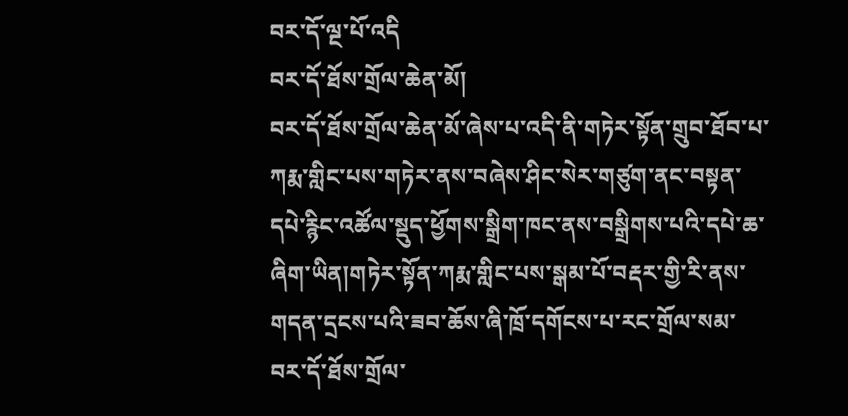བར་དོ་ལྔ་པོ་འདི
བར་དོ་ཐོས་གྲོལ་ཆེན་མོ།
བར་དོ་ཐོས་གྲོལ་ཆེན་མོ་ཞེས་པ་འདི་ནི་གཏེར་སྟོན་གྲུབ་ཐོབ་པ་ཀརྨ་གླིང་པས་གཏེར་ནས་བཞེས་ཤིང་སེར་གཙུག་ནང་བསྟན་དཔེ་རྙིང་འཚོལ་སྡུད་ཕྱོགས་སྒྲིག་ཁང་ནས་བསྒྲིགས་པའི་དཔེ་ཆ་ཞིག་ཡིན།གཏེར་སྟོན་ཀརྨ་གླིང་པས་སྒམ་པོ་བརྡར་གྱི་རི་ནས་གདན་དྲངས་པའི་ཟབ་ཆོས་ཞི་ཁྲོ་དགོངས་པ་རང་གྲོལ་སམ་བར་དོ་ཐོས་གྲོལ་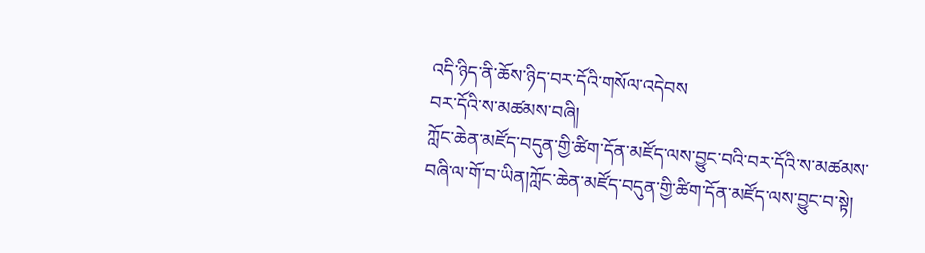འདི་ཉིད་ནི་ཆོས་ཉིད་བར་དོའི་གསོལ་འདེབས
བར་དོའི་ས་མཚམས་བཞི།
ཀློང་ཆེན་མཛོད་བདུན་གྱི་ཚིག་དོན་མཛོད་ལས་བྱུང་བའི་བར་དོའི་ས་མཚམས་བཞི་ལ་གོ་བ་ཡིན།ཀློང་ཆེན་མཛོད་བདུན་གྱི་ཚིག་དོན་མཛོད་ལས་བྱུང་བ་སྟེ།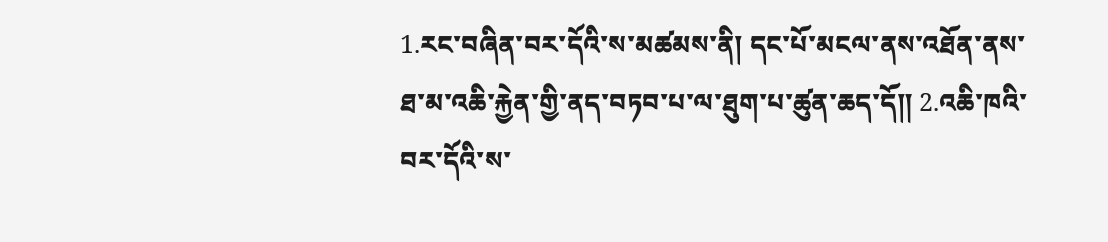1.རང་བཞིན་བར་དོའི་ས་མཚམས་ནི། དང་པོ་མངལ་ནས་འཐོན་ནས་ཐ་མ་འཆི་རྐྱེན་གྱི་ནད་བཏབ་པ་ལ་ཐུག་པ་ཚུན་ཆད་དོ༎ 2.འཆི་ཁའི་བར་དོའི་ས་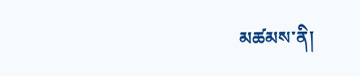མཚམས་ནི།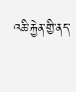འཆི་རྐྱེན་གྱི་ནད་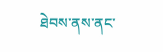ཐེབས་ནས་ནང་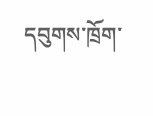དབུགས་ཁྲོག་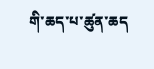གི་ཆད་པ་ཚུན་ཆད